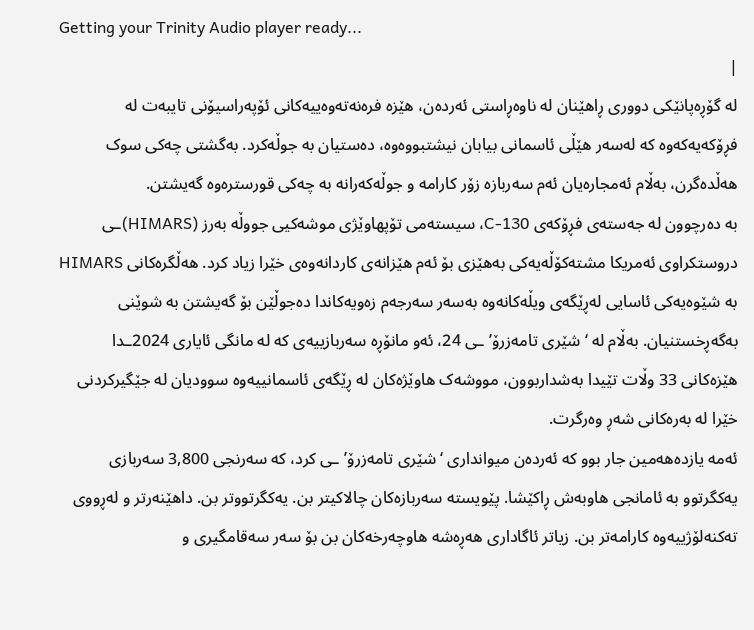Getting your Trinity Audio player ready...
|
لە گۆڕەپانێکی دووری ڕاهێنان لە ناوەڕاستی ئەردەن، هێزە فرەنەتەوەییەکانی ئۆپەراسیۆنی تایبەت لە فڕۆکەیەکەوە کە لەسەر هێڵی ئاسمانی بیابان نیشتبووەوە، دەستیان بە جوڵەکرد. بەگشتی چەکی سوک هەڵدەگرن، بەڵام ئەمجارەیان ئەم سەربازە زۆر کارامە و جوڵەکەرانە بە چەکی قورسترەوە گەیشتن.
بە دەرچوون لە جەستەی فڕۆکەی C-130، سیستەمی تۆپهاوێژی موشەکیی جووڵە بەرز (HIMARS)ـی دروستکراوی ئەمریکا مشتەکۆڵەیەکی بەهێزی بۆ ئەم هێزانەی کاردانەوەی خێرا زیاد کرد. هەڵگرەکانی HIMARS بە شێوەیەکی ئاسایی لەڕێگەی ویڵەکانەوە بەسەر سەرجەم زەویەکاندا دەجوڵێن بۆ گەیشتن بە شوێنی بەگەڕخستنیان. بەڵام لە ‘شێری تامەزرۆ’ـی 24، ئەو مانۆڕە سەربازییەی کە لە مانگی ئایاری 2024ـدا هێزەکانی 33 وڵات تێیدا بەشداربوون، مووشەک هاوێژەکان لە ڕێگەی ئاسمانییەوە سوودیان لە جێگیرکردنی خێرا لە بەرەکانی شەڕ وەرگرت.
ئەمە یازدەهەمین جار بوو کە ئەردەن میوانداری ‘شێری تامەزرۆ’ـی کرد، کە سەرنجی 3,800 سەربازی یەکگرتوو بە ئامانجی هاوبەش ڕاکێشا. پێویستە سەربازەکان چالاکیتر بن. یەکگرتووتر بن. داهێنەرتر و لەڕووی تەکنەلۆژییەوە کارامەتر بن. زیاتر ئاگاداری هەڕەشە هاوچەرخەکان بن بۆ سەر سەقامگیری و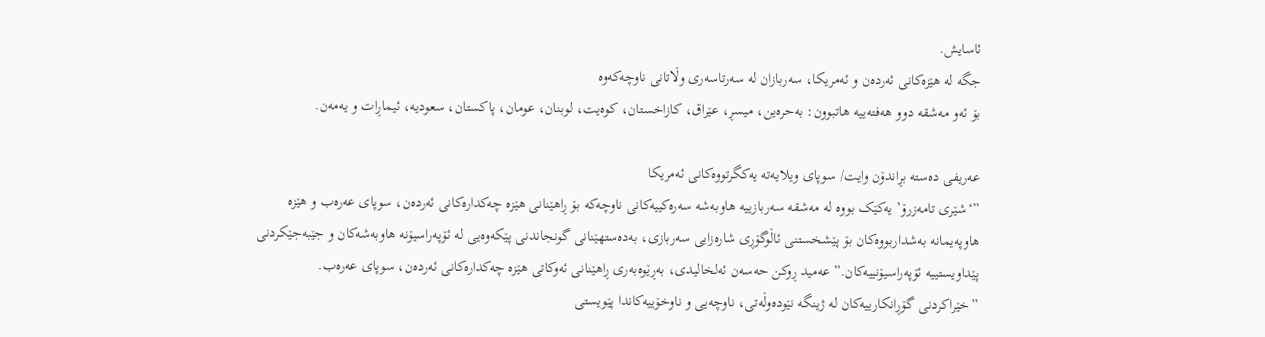ئاسایش.
جگە لە هێزەکانی ئەردەن و ئەمریکا، سەربازان لە سەرتاسەری وڵاتانی ناوچەکەوە
بۆ ئەو مەشقە دوو هەفتەییە هاتبوون: بەحرەین، میسڕ، عێراق، کازاخستان، کوەیت، لوبنان، عومان، پاکستان، سعودیە، ئیماڕات و یەمەن.

عەریفی دەستە بڕاندۆن وایت/ سوپای ویلایەتە یەکگرتووەکانی ئەمریکا
”‘شێری تامەزرۆ’ یەکێک بووە لە مەشقە سەربازییە هاوبەشە سەرەکییەکانی ناوچەکە بۆ ڕاهێنانی هێزە چەکدارەکانی ئەردەن، سوپای عەرەب و هێزە هاوپەیمانە بەشداربووەکان بۆ پێشخستنی ئاڵوگۆڕی شارەزایی سەربازی، بەدەستهێنانی گونجاندنی پێکەوەیی لە ئۆپەراسیۆنە هاوبەشەکان و جێبەجێکردنی پێداویستییە ئۆپەراسیۆنییەکان.” عەمید ڕوکن حەسەن ئەلخالیدی، بەڕێوەبەری ڕاهێنانی ئەوکاتی هێزە چەکدارەکانی ئەردەن، سوپای عەرەب.
”خێراکردنی گۆڕانکارییەکان لە ژینگە نێودەوڵەتی، ناوچەیی و ناوخۆییەکاندا پێویستی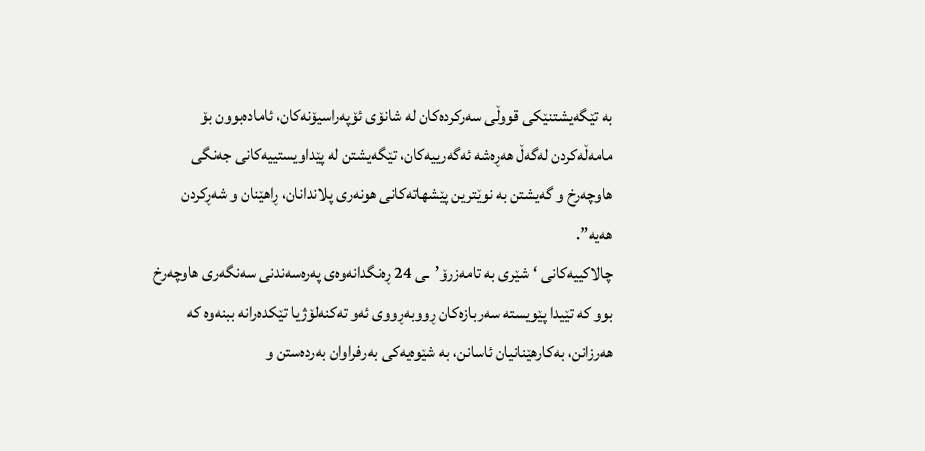بە تێگەیشتنێکی قووڵی سەرکردەکان لە شانۆی ئۆپەراسیۆنەکان، ئامادەبوون بۆ مامەڵەکردن لەگەڵ هەڕەشە ئەگەرییەکان، تێگەیشتن لە پێداویستییەکانی جەنگی هاوچەرخ و گەیشتن بە نوێترین پێشهاتەکانی هونەری پلاندانان، ڕاهێنان و شەڕکردن هەیە”.
چالاکییەکانی ‘شێری بە تامەزرۆ’ـی 24 ڕەنگدانەوەی پەرەسەندنی سەنگەری هاوچەرخ بوو کە تێیدا پێویستە سەربازەکان ڕووبەڕووی ئەو تەکنەلۆژیا تێکدەرانە ببنەوە کە هەرزانن، بەکارهێنانیان ئاسانن، بە شێوەیەکی بەرفراوان بەردەستن و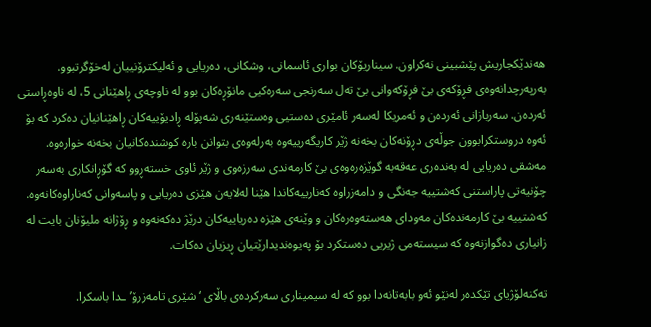هەندێکجاریش پێشبینی نەکراون. سیناریۆکان بواری ئاسمانی، وشکانی، دەریایی و ئەلیکترۆنییان لەخۆگرتبوو.
بەرپەرچدانەوەی فڕۆکەی بێ فڕۆکەوانی بێ تەل سەرنجی سەرەکیی مانۆڕەکان بوو لە ناوچەی ڕاهێنانی 5، لە ناوەڕاستی ئەردەن. سەربازانی ئەردەن و ئەمریکا لەسەر ئامێری دەستیی وەستێنەری شەپۆلە ڕادیۆییەکان ڕاهێنانیان دەکرد کە بۆ ئەوە دروستکرابوون جوڵەی دڕۆنەکان بخەنە ژێر کاریگەرییەوە بەرلەوەی بتوانن بارە کوشندەکانیان بخەنە خوارەوە.
مەشقی دەریایی لە بەندەری عەقەبە گوێزەرەوەی بێ کارمەندی سەرزەوی و ژێر ئاوی خستەڕوو کە گۆڕانکاری بەسەر چۆنیەتی پاراستنی کەشتییە جەنگی و دامەزراوە کەنارییەکاندا هێنا لەلایەن هێزی دەریایی و پاسەوانی کەناراوەکانەوە. کەشتییە بێ کارمەندەکان مەودای هەستەوەرەکان و وێنەی هێزە دەریاییەکان درێژ دەکەنەوە و ڕۆژانە ملیۆنان بایت لە زانیاری دەگوازنەوە کە سیستەمی ژیریی دەستکرد بۆ پەیوەندیدارێتیان ڕیزیان دەکات.

تەکنەلۆژیای تێکدەر لەنێو ئەو بابەتانەدا بوو کە لە سیمیناری سەرکردەی باڵای ‘شێری تامەزرۆ’ـدا باسکرا.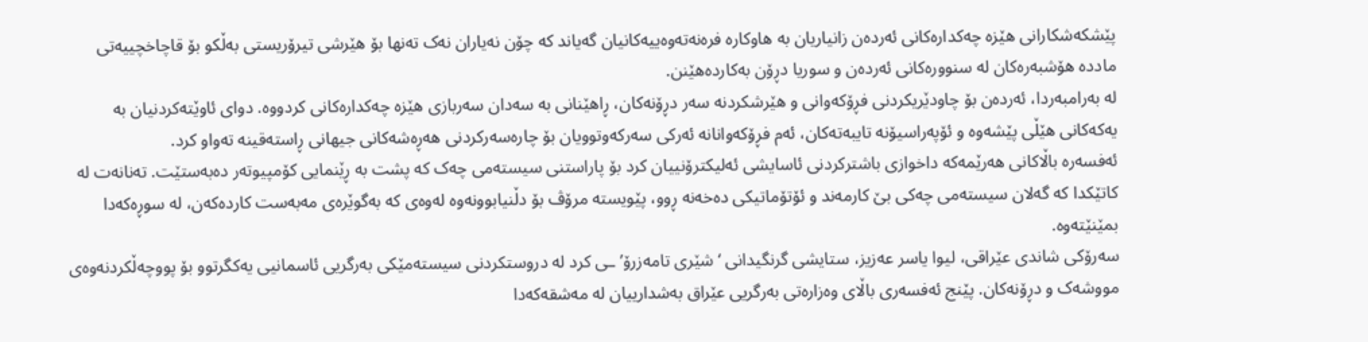پێشکەشکارانی هێزە چەکدارەکانی ئەردەن زانیاریان بە هاوکارە فرەنەتەوەییەکانیان گەیاند کە چۆن نەیاران نەک تەنها بۆ هێرشی تیرۆریستی بەڵکو بۆ قاچاخچییەتی ماددە هۆشبەرەکان لە سنوورەکانی ئەردەن و سوریا دڕۆن بەکاردەهێنن.
لە بەرامبەردا، ئەردەن بۆ چاودێریکردنی فڕۆکەوانی و هێرشکردنە سەر دڕۆنەکان، ڕاهێنانی بە سەدان سەربازی هێزە چەکدارەکانی کردووە. دوای ئاوێتەکردنیان بە یەکەکانی هێڵی پێشەوە و ئۆپەراسیۆنە تایبەتەکان، ئەم فڕۆکەوانانە ئەرکی سەرکەوتوویان بۆ چارەسەرکردنی هەڕەشەکانی جیهانی ڕاستەقینە تەواو کرد.
ئەفسەرە باڵاکانی هەرێمەکە داخوازی باشترکردنی ئاسایشی ئەلیکترۆنییان کرد بۆ پاراستنی سیستەمی چەک کە پشت بە ڕێنمایی کۆمپیوتەر دەبەستێت. تەنانەت لە کاتێکدا کە گەلان سیستەمی چەکی بێ کارمەند و ئۆتۆماتیکی دەخەنە ڕوو، پێویستە مرۆڤ بۆ دڵنیابوونەوە لەوەی کە بەگوێرەی مەبەست کاردەکەن، لە سوڕەکەدا بمێنێتەوە.
سەرۆکی شاندی عێراقی، لیوا یاسر عەزیز، ستایشی گرنگیدانی ‘شێری تامەزرۆ’ـی کرد لە دروستکردنی سیستەمێکی بەرگریی ئاسمانیی یەکگرتوو بۆ پووچەڵکردنەوەی مووشەک و دڕۆنەکان. پێنج ئەفسەری باڵای وەزارەتی بەرگریی عێراق بەشدارییان لە مەشقەکەدا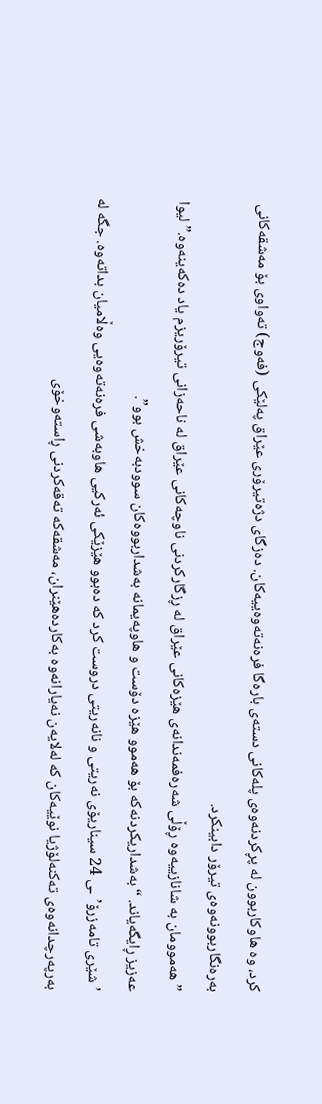کرد، وە هاوکاربوون لە پڕکردنەوەی پلەکانی دستەی بارەگا فرەنەتەوەییەکان. دەزگای دژەتیرۆری عێراق پەلێکی (فەوج) تەواوی بۆ مەشقەکانی بەرەنگاربوونەوەی تیرۆر دابینکرد.
”هەموومان بە شانازییەوە ڕۆڵی شەرەفمەندانەی هێزەکانی عێراق لە ڕزگارکردنی ناوچەکانی عێراق لە ناحەزانی تیرۆریزم یاد دەکەینەوە.” لیوا عەزیز ڕایگەیاند. “بەشداریکردنەکە بۆ هەموو هێزە دۆست و هاوپەیمانە بەشداربووەکان سوودبەخش بوو”.
’شێری تامەزرۆ’ـی 24 سیناریۆی نەریتی و نانەریتی دروست کرد کە دەبوو هێزێکی ئەرکیی هاوبەشی فرەنەتەوەیی وەڵامیان بداتەوە. جگە لە بەرپەرچدانەوەی تەکنەلۆژیا نوێیەکان کە لەلایەن نەیارانەوە بەکاردەهێنران، مەشقەکە تەقەکردنی ڕاستەوخۆی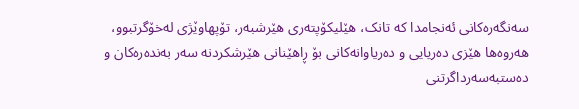سەنگەرەکانی ئەنجامدا کە تانک، هێلیکۆپتەری هێرشبەر، تۆپهاوێژی لەخۆگرتبوو، هەروەها هێزی دەریایی و دەریاوانەکانی بۆ ڕاهێنانی هێرشکردنە سەر بەندەرەکان و دەستبەسەرداگرتنی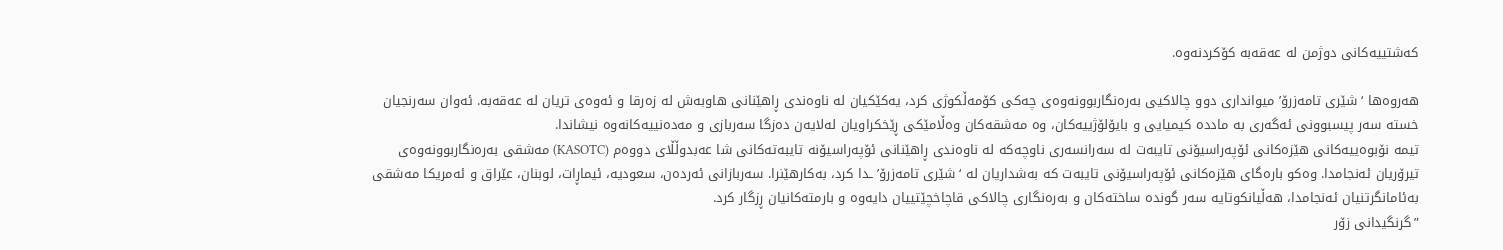کەشتییەکانی دوژمن لە عەقەبە کۆکردنەوە.

هەروەها ‘شێری تامەزرۆ’ میوانداری دوو چالاکیی بەرەنگاربوونەوەی چەکی کۆمەڵکوژی کرد، یەکێکیان لە ناوەندی ڕاهێنانی هاوبەش لە زەرقا و ئەوەی تریان لە عەقەبە. ئەوان سەرنجیان خستە سەر پیسبوونی ئەگەری بە ماددە کیمیایی و بایۆلۆژییەکان، وە مەشقەکان وەڵامێکی ڕێخکراویان لەلایەن دەزگا سەربازی و مەدەنییەکانەوە نیشاندا.
تیمە نۆبوەییەکانی هێزەکانی ئۆپەراسیۆنی تایبەت لە سەرانسەری ناوچەکە لە ناوەندی ڕاهێنانی ئۆپەراسیۆنە تایبەتەکانی شا عەبدوڵڵای دووەم (KASOTC) مەشقی بەرەنگاربوونەوەی تیرۆریان ئەنجامدا. وەکو بارەگای هێزەکانی ئۆپەراسیۆنی تایبەت کە بەشداریان لە ‘شێری تامەزرۆ’ـدا کرد، بەکارهێنرا. سەربازانی ئەردەن، سعودیە، ئیماڕات، لوبنان، عێراق و ئەمریکا مەشقی بەئامانگرتنیان ئەنجامدا، هەڵیانکوتایە سەر گوندە ساختەکان و بەرەنگاری چالاکی قاچاخچێتییان دایەوە و بارمتەکانیان ڕزگار کرد.
”گرنگیدانی زۆر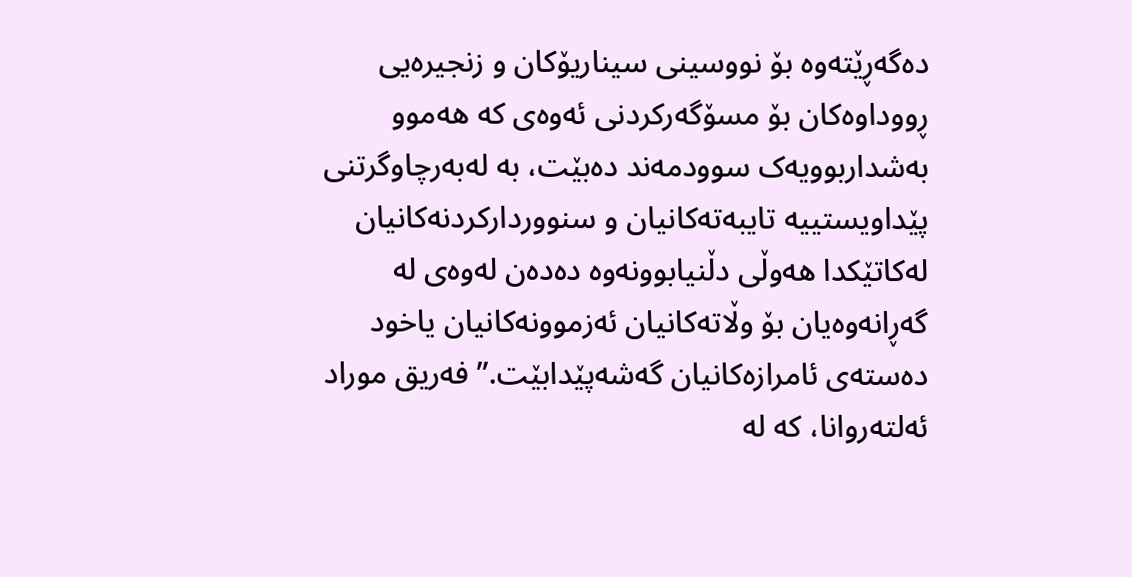دەگەڕێتەوە بۆ نووسینی سیناریۆکان و زنجیرەیی ڕووداوەکان بۆ مسۆگەرکردنی ئەوەی کە هەموو بەشداربوویەک سوودمەند دەبێت، بە لەبەرچاوگرتنی پێداویستییە تایبەتەکانیان و سنووردارکردنەکانیان لەکاتێکدا هەوڵی دڵنیابوونەوە دەدەن لەوەی لە گەڕانەوەیان بۆ وڵاتەکانیان ئەزموونەکانیان یاخود دەستەی ئامرازەکانیان گەشەپێدابێت.” فەریق موراد ئەلتەروانا، کە لە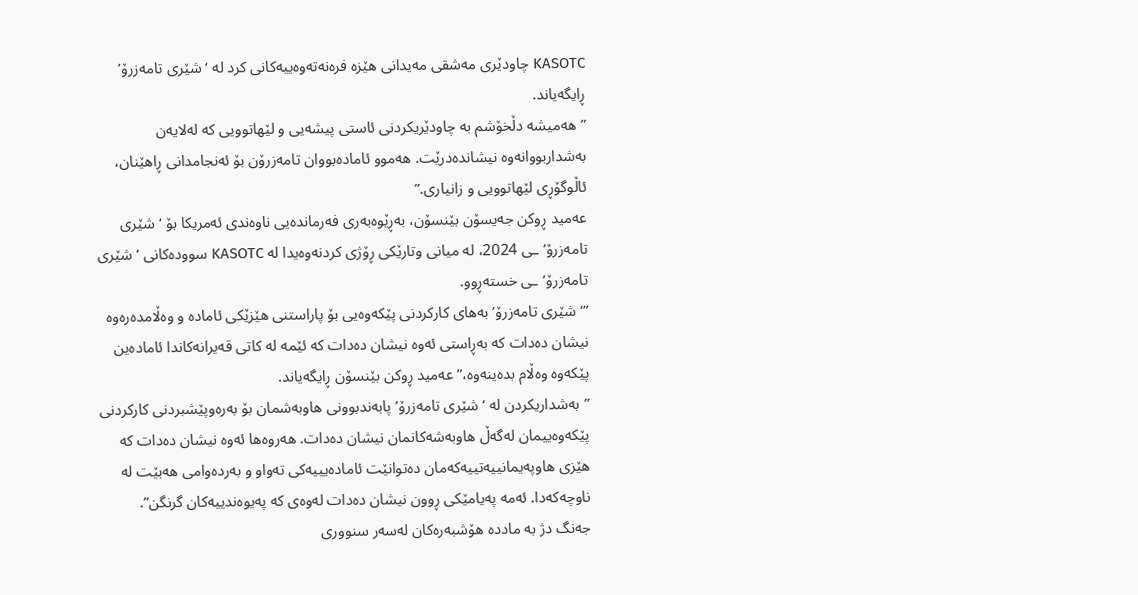KASOTC چاودێری مەشقی مەیدانی هێزە فرەنەتەوەییەکانی کرد لە ‘شێری تامەزرۆ’ ڕایگەیاند.
”هەمیشە دڵخۆشم بە چاودێریکردنی ئاستی پیشەیی و لێهاتوویی کە لەلایەن بەشداربووانەوە نیشاندەدرێت. هەموو ئامادەبووان تامەزرۆن بۆ ئەنجامدانی ڕاهێنان، ئاڵوگۆڕی لێهاتوویی و زانیاری.”
عەمید ڕوکن جەیسۆن بێنسۆن، بەڕێوەبەری فەرماندەیی ناوەندی ئەمریکا بۆ ‘شێری تامەزرۆ’ـی 2024، لە میانی وتارێکی ڕۆژی کردنەوەیدا لە KASOTC سوودەکانی ‘شێری تامەزرۆ’ـی خستەڕوو.
”‘شێری تامەزرۆ’ بەهای کارکردنی پێکەوەیی بۆ پاراستنی هێزێکی ئامادە و وەڵامدەرەوە نیشان دەدات کە بەڕاستی ئەوە نیشان دەدات کە ئێمە لە کاتی قەیرانەکاندا ئامادەین پێکەوە وەڵام بدەینەوە،” عەمید ڕوکن بێنسۆن ڕایگەیاند.
”بەشداریکردن لە ‘شێری تامەزرۆ’ پابەندبوونی هاوبەشمان بۆ بەرەوپێشبردنی کارکردنی پێکەوەییمان لەگەڵ هاوبەشەکانمان نیشان دەدات. هەروەها ئەوە نیشان دەدات کە هێزی هاوپەیمانییەتییەکەمان دەتوانێت ئامادەیییەکی تەواو و بەردەوامی هەبێت لە ناوچەکەدا. ئەمە پەیامێکی ڕوون نیشان دەدات لەوەی کە پەیوەندییەکان گرنگن”.
جەنگ دژ بە ماددە هۆشبەرەکان لەسەر سنووری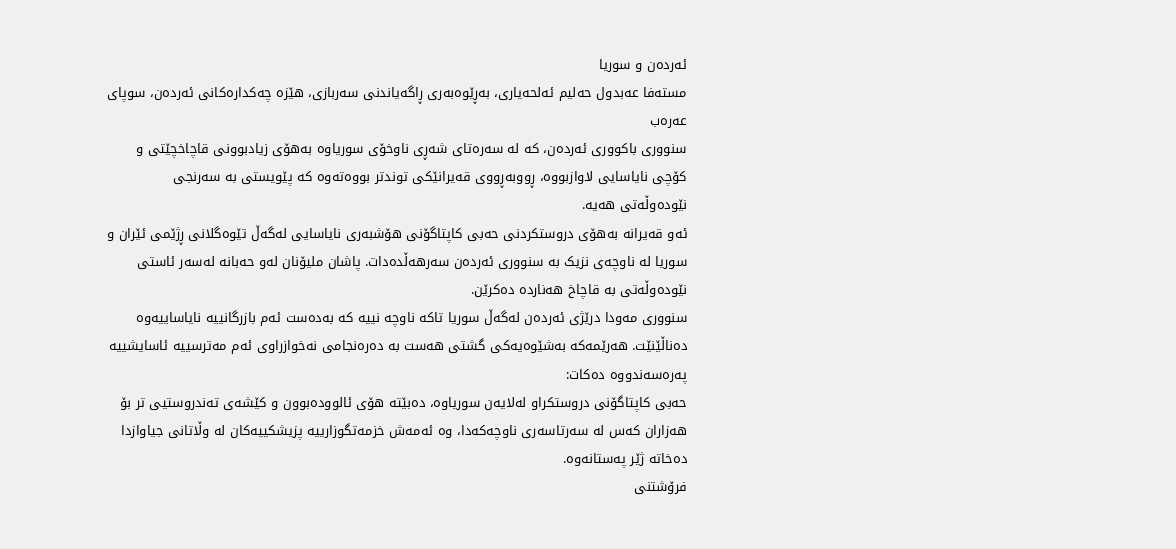ئەردەن و سوریا
مستەفا عەبدول حەلیم ئەلحەیاری، بەڕێوەبەری ڕاگەیاندنی سەربازی، هێزە چەکدارەکانی ئەردەن، سوپای عەرەب
سنووری باکووری ئەردەن، کە لە سەرەتای شەڕی ناوخۆی سوریاوە بەهۆی زیادبوونی قاچاخچێتی و کۆچی نایاسایی لاوازبووە، ڕووبەڕووی قەیرانێکی توندتر بووەتەوە کە پێویستی بە سەرنجی نێودەوڵەتی هەیە.
ئەو قەیرانە بەهۆی دروستکردنی حەبی کاپتاگۆنی هۆشبەری نایاسایی لەگەڵ تێوەگلانی ڕژێمی ئێران و سوریا لە ناوچەی نزیک بە سنووری ئەردەن سەرهەڵدەدات. پاشان ملیۆنان لەو حەبانە لەسەر ئاستی نێودەوڵەتی بە قاچاخ هەناردە دەکرێن.
سنووری مەودا درێژی ئەردەن لەگەڵ سوریا تاکە ناوچە نییە کە بەدەست ئەم بازرگانییە نایاساییەوە دەناڵێنێت. هەرێمەکە بەشێوەیەکی گشتی هەست بە دەرەنجامی نەخوازراوی ئەم مەترسییە ئاسایشییە پەرەسەندووە دەکات:
حەبی کاپتاگۆنی دروستکراو لەلایەن سوریاوە، دەبێتە هۆی ئالوودەبوون و کێشەی تەندروستیی تر بۆ هەزاران کەس لە سەرتاسەری ناوچەکەدا، وە ئەمەش خزمەتگوزارییە پزیشکییەکان لە وڵاتانی جیاوازدا دەخاتە ژێر پەستانەوە.
فرۆشتنی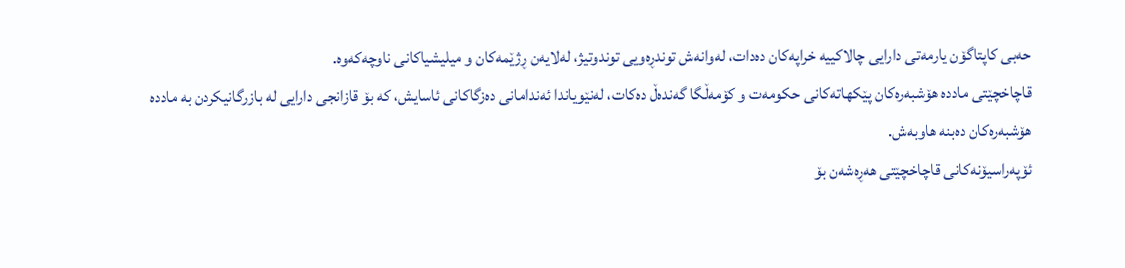حەبی کاپتاگۆن یارمەتی دارایی چالاکییە خراپەکان دەدات، لەوانەش توندڕەویی توندوتیژ، لەلایەن ڕژێمەکان و میلیشیاکانی ناوچەکەوە.
قاچاخچێتی ماددە هۆشبەرەکان پێکهاتەکانی حکومەت و کۆمەڵگا گەندەڵ دەکات، لەنێویاندا ئەندامانی دەزگاکانی ئاسایش، کە بۆ قازانجی دارایی لە بازرگانیکردن بە ماددە هۆشبەرەکان دەبنە هاوبەش.
ئۆپەراسیۆنەکانی قاچاخچێتی هەڕەشەن بۆ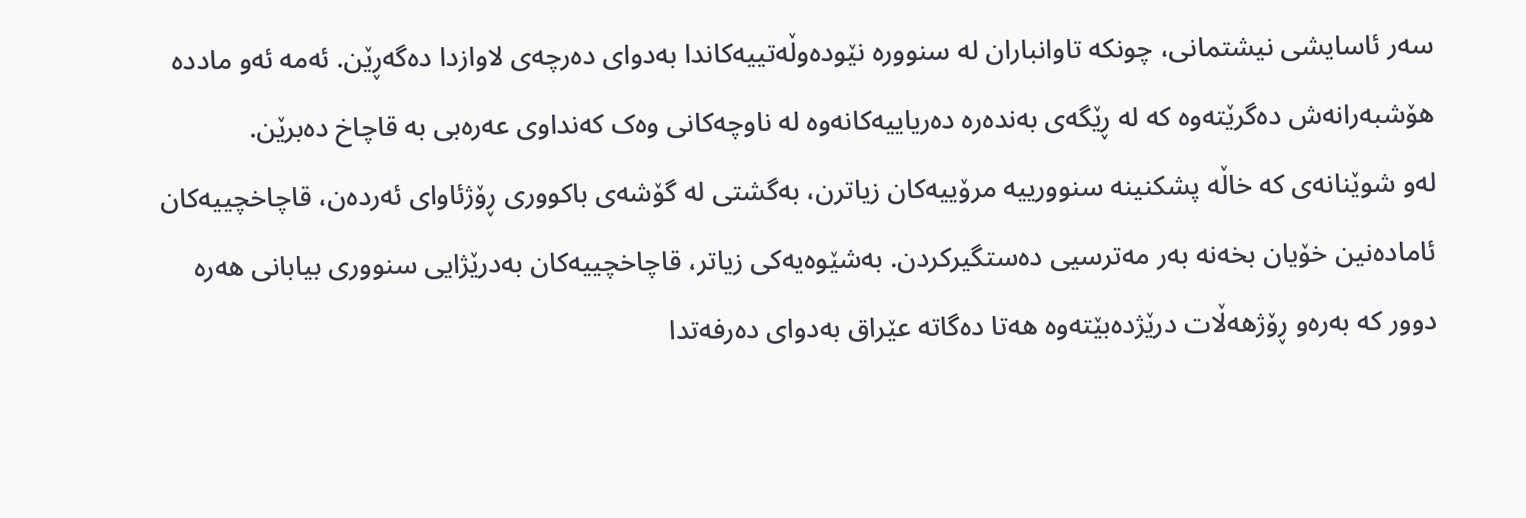سەر ئاسایشی نیشتمانی، چونکە تاوانباران لە سنوورە نێودەوڵەتییەکاندا بەدوای دەرچەی لاوازدا دەگەڕێن. ئەمە ئەو ماددە هۆشبەرانەش دەگرێتەوە کە لە ڕێگەی بەندەرە دەریاییەکانەوە لە ناوچەکانی وەک کەنداوی عەرەبی بە قاچاخ دەبرێن.
لەو شوێنانەی کە خاڵە پشکنینە سنوورییە مرۆییەکان زیاترن، بەگشتی لە گۆشەی باکووری ڕۆژئاوای ئەردەن، قاچاخچییەکان ئامادەنین خۆیان بخەنە بەر مەترسیی دەستگیرکردن. بەشێوەیەکی زیاتر، قاچاخچییەکان بەدرێژایی سنووری بیابانی هەرە دوور کە بەرەو ڕۆژهەڵات درێژدەبێتەوە هەتا دەگاتە عێراق بەدوای دەرفەتدا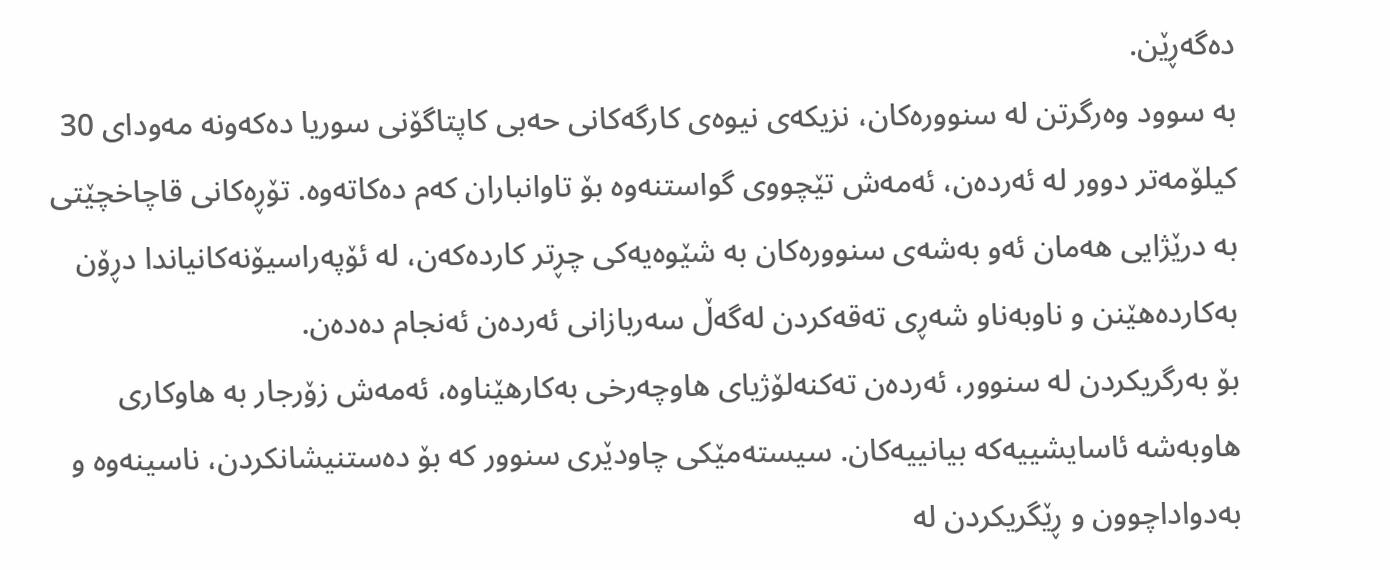دەگەڕێن.
بە سوود وەرگرتن لە سنوورەکان، نزیکەی نیوەی کارگەکانی حەبی کاپتاگۆنی سوریا دەکەونە مەودای 30 کیلۆمەتر دوور لە ئەردەن، ئەمەش تێچووی گواستنەوە بۆ تاوانباران کەم دەکاتەوە. تۆڕەکانی قاچاخچێتی بە درێژایی هەمان ئەو بەشەی سنوورەکان بە شێوەیەکی چڕتر کاردەکەن، لە ئۆپەراسیۆنەکانیاندا دڕۆن بەکاردەهێنن و ناوبەناو شەڕی تەقەکردن لەگەڵ سەربازانی ئەردەن ئەنجام دەدەن.
بۆ بەرگریکردن لە سنوور، ئەردەن تەکنەلۆژیای هاوچەرخی بەکارهێناوە، ئەمەش زۆرجار بە هاوکاری هاوبەشە ئاسایشییەکە بیانییەکان. سیستەمێکی چاودێری سنوور کە بۆ دەستنیشانکردن، ناسینەوە و بەدواداچوون و ڕێگریکردن لە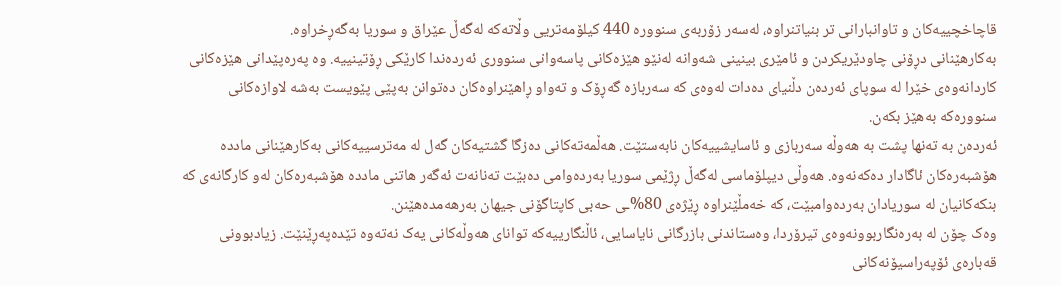قاچاخچییەکان و تاوانبارانی تر بنیاتنراوە، لەسەر زۆربەی سنوورە 440 کیلۆمەتریی وڵاتەکە لەگەڵ عێراق و سوریا بەگەڕخراوە.
بەکارهێنانی دڕۆنی چاودێریکردن و ئامێری بینینی شەوانە لەنێو هێزەکانی پاسەوانی سنووری ئەردەندا کارێکی ڕۆتینییە. وە پەرەپێدانی هێزەکانی کاردانەوەی خێرا لە سوپای ئەردەن دڵنیای دەدات لەوەی کە سەربازە گەڕۆک و تەواو ڕاهێنراوەکان دەتوانن بەپێی پێویست بەشە لاوازەکانی سنوورەکە بەهێز بکەن.
ئەردەن بە تەنها پشت بە هەوڵە سەربازی و ئاسایشییەکان نابەستێت. هەڵمەتەکانی دەزگا گشتیەکان گەل لە مەترسییەکانی بەکارهێنانی ماددە هۆشبەرەکان ئاگادار دەکەنەوە. هەوڵی دیپلۆماسی لەگەڵ ڕژێمی سوریا بەردەوامی دەبێت تەنانەت ئەگەر هاتنی ماددە هۆشبەرەکان لەو کارگانەی کە بنکەکانیان لە سوریادان بەردەوامبێت، کە خەمڵێنراوە ڕێژەی 80%ـی حەبی کاپتاگۆنی جیهان بەرهەمدەهێنن.
وەک چۆن لە بەرەنگاربوونەوەی تیرۆردا، وەستاندنی بازرگانی نایاسایی، ئاڵنگارییەکە توانای هەوڵەکانی یەک نەتەوە تێدەپەڕێنێت. زیادبوونی قەبارەی ئۆپەراسیۆنەکانی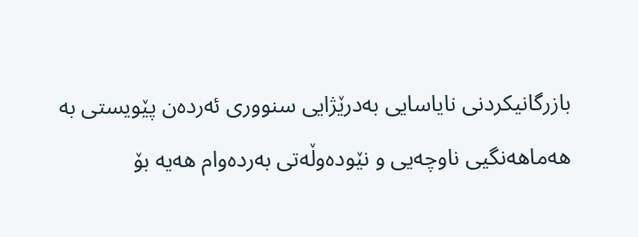بازرگانیکردنی نایاسایی بەدرێژایی سنووری ئەردەن پێویستی بە هەماهەنگیی ناوچەیی و نێودەوڵەتی بەردەوام هەیە بۆ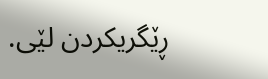ڕێگریکردن لێی.